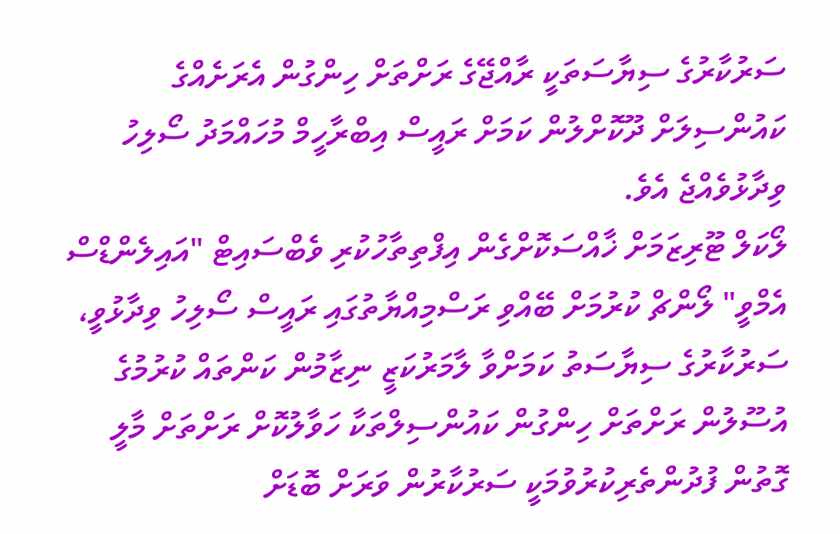ސަރުކާރުގެ ސިޔާސަތަކީ ރާއްޖޭގެ ރަށްތަށް ހިންގުން އެރަށެއްގެ ކައުންސިލަށް ދޫކޮށްލުން ކަމަށް ރައީސް އިބްރާހީމް މުހައްމަދު ސޯލިހު ވިދާޅުވެއްޖެ އެވެ.
ލޯކަލް ޓޫރިޒަމަށް ޚާއްސަކޮށްގެން އިފްތިތާހުކުރި ވެބްސައިޓް "އައިލެންޑްސް އެމްވީ" ލޯންޗް ކުރުމަށް ބޭއްވި ރަސްމިއްޔާތުގައި ރައީސް ސޯލިހު ވިދާޅުވީ، ސަރުކާރުގެ ސިޔާސަތު ކަމަށްވާ ލާމަރުކަޒީ ނިޒާމުން ކަންތައް ކުރުމުގެ އުސޫލުން ރަށްތަށް ހިންގުން ކައުންސިލްތަކާ ހަވާލުކޮށް ރަށްތަށް މާލީ ގޮތުން ފުދުންތެރިކުރުވުމަކީ ސަރުކާރުން ވަރަށް ބޮޑަށް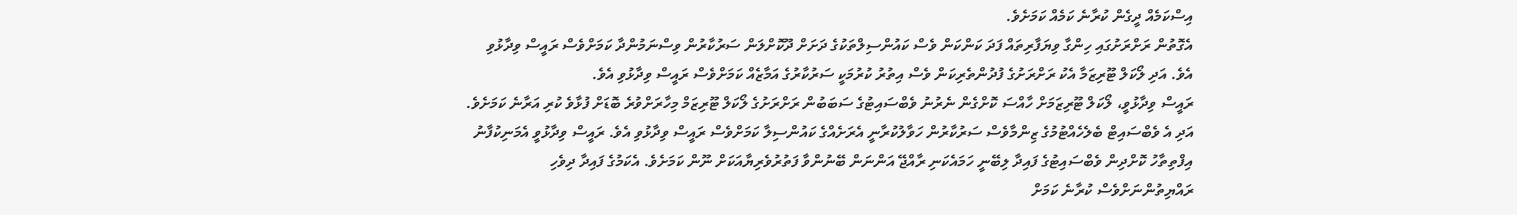އިސްކަމެއް ދީގެން ކުރާނެ ކަމެއް ކަމަށެވެ.
އެގޮތުން ރަށްރަށުގައި ހިންގާ ވިޔަފާރިތައް ފަދަ ކަންކަން ވެސް ކައުންސިލްތަކުގެ ދަށަށް ދޫކޮށްލަން ސަރުކާރުން ވިސްނަމުންދާ ކަމަށްވެސް ރައީސް ވިދާޅުވި އެވެ. އަދި ލޯކަލް ޓޫރިޒަމާ އެކު ރަށްރަށުގެ ފުދުންތެރިކަން ވެސް އިތުރު ކުރުމަކީ ސަރުކާރުގެ އަމާޒެއް ކަމަށްވެސް ރައީސް ވިދާޅުވި އެވެ.
ރައީސް ވިދާޅުވީ، ލޯކަލް ޓޫރިޒަމަށް ހާއްސަ ކޮށްގެން ނެރުނު ވެބްސައިޓުގެ ސަބަބުން ރަށްރަށުގެ ލޯކަލް ޓޫރިޒަމް މިހާރަށްވުރެ ބޮޑަށް ފުޅާވެ ކުރި އަރާނެ ކަމަށެވެ. އަދި އެ ވެބްސައިޓް ބެލެހެއްޓުމުގެ ޒިންމާވެސް ސަރުކާރުން ހަވާލުކުރާނީ އެރަށެއްގެ ކައުންސިލާ ކަމަށްވެސް ރައީސް ވިދާޅުވި އެވެ. ރައީސް ވިދާޅުވީ އެމަނިކުފާނު އިފްތިތާހު ކޮށްދިން ވެބްސައިޓުގެ ފައިދާ ލިބޭނީ ހަމައެކަނި ރާއްޖޭ އަންނަން ބޭނުންވާ ފަތުރުވެރިޔާއަކަށް ނޫން ކަމަށެވެ. އެކަމުގެ ފައިދާ ދިވެހި ރައްޔިތުންނަށްވެސް ކުރާނެ ކަމަށް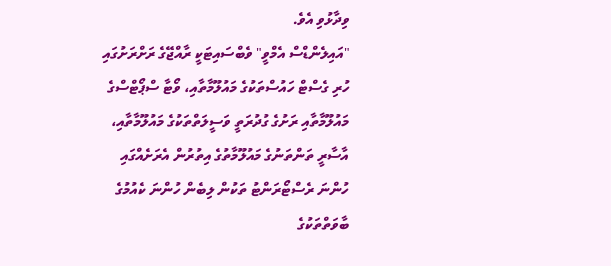ވިދާޅުވި އެވެ.
"އައިލެންޑްސް އެމްވީ" ވެބްސައިޓަކީ ރާއްޖޭގެ ރަށްރަށުގައި ހުރި ގެސްޓް ހައުސްތަކުގެ މައުލޫމާތާއި، ވޯޓާ ސްޕޯޓްސްގެ މައުލޫމާތާއި ރަށުގެ ގުދުރަތީ ވަސީލަތްތަކުގެ މައުލޫމާތާއި، އާސާރީ ތަންތަނުގެ މައުލޫމާތުގެ އިތުރުން އެރަށެއްގައި ހުންނަ ރެސްޓޯރަންޓު ތަކުން ލިބެން ހުންނަ ކެއުމުގެ ބާވަތްތަކުގެ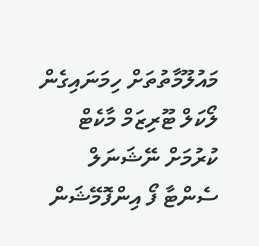މައުލޫމާތުތަށް ހިމަނައިގެން ލޯކަލް ޓޫރިޒަމް މާކެޓް ކުރުމަށް ނޭޝަނަލް ސެންޓާ ފޯ އިންފޮމޭޝަން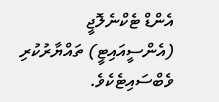އެންޑް ޓެކްނެލޮޖީ (އެންސީއައިޓީ) ތައްޔާރުކުރި ވެބްސައިޓެކެވެ.